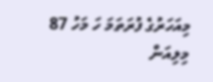މިއަހަރުގެ ފުރަތަމަ ހަ މަހު 87 މިލިއަން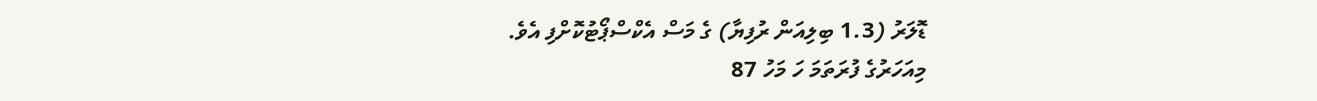ޑޮލަރު (1.3 ބިލިއަން ރުފިޔާ) ގެ މަސް އެކްސްޕޯޓުކޮށްފި އެވެ.
މިއަހަރުގެ ފުރަތަމަ ހަ މަހު 87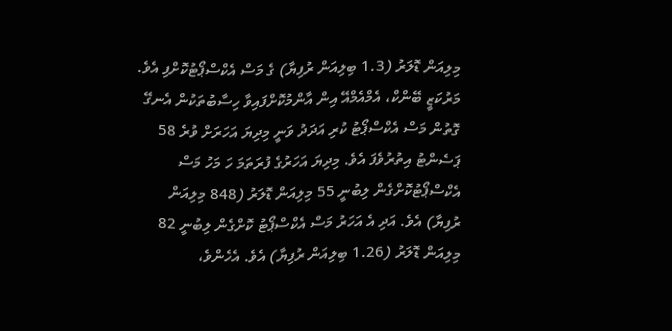މިލިއަން ޑޮލަރު (1.3 ބިލިއަން ރުފިޔާ) ގެ މަސް އެކްސްޕޯޓުކޮށްފި އެވެ.
މަރުކަޒީ ބޭންކް، އެމްއެމްއޭ އިން އާންމުކޮށްފައިވާ ހިސާބުތަކުން އެނގޭ ގޮތުން މަސް އެކްސްޕޯޓު ކުރި އަދަދު ވަނީ މިދިޔަ އަހަރަށް ވުރެ 58 ޕަސެންޓު އިތުރުވެފަ އެވެ. މިދިޔަ އަހަރުގެ ފުރަތަމަ ހަ މަހު މަސް އެކްސްޕޯޓުކޮށްގެން ލިބުނީ 55 މިލިއަން ޑޮލަރު (848 މިލިއަން ރުފިޔާ) އެވެ. އަދި އެ އަހަރު މަސް އެކްސްޕޯޓު ކޮށްގެން ލިބުނީ 82 މިލިއަން ޑޮލަރު (1.26 ބިލިއަން ރުފިޔާ) އެވެ. އެހެންވެ،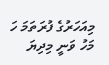މިއަހަރުގެ ފުރަތަމަ ހަ މަހު ވަނީ މިދިޔަ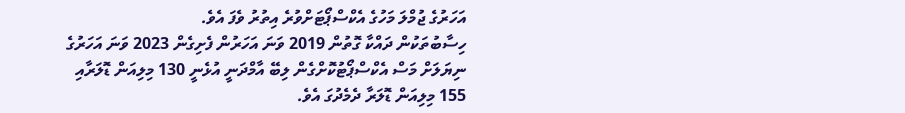އަހަރުގެ ޖުމްލަ މަހުގެ އެކްސްޕޯޓަށްވުރެ އިތުރު ވެފަ އެވެ.
ހިސާބުތަކުން ދައްކާ ގޮތުން 2019 ވަނަ އަހަރުން ފެށިގެން 2023 ވަނަ އަހަރުގެ ނިޔަލަށް މަސް އެކްސްޕޯޓުކޮށްގެން ލިބޭ އާމްދަނީ އުޅެނީ 130 މިލިއަން ޑޮލަރާއި 155 މިލިއަން ޑޮލަރާ ދެމެދުގަ އެވެ.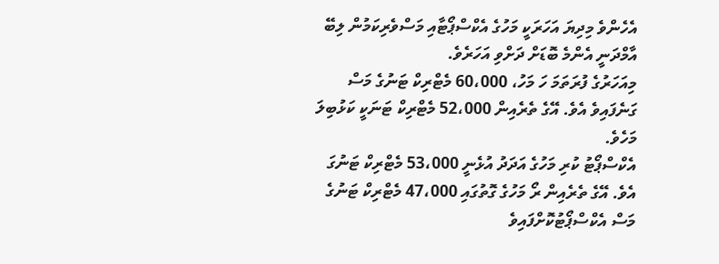އެހެންވެ މިދިޔަ އަހަރަކީ މަހުގެ އެކްސްޕޯޓާއި މަސްވެރިކަމުން ލިބޭ އާމްދަނީ އެންމެ ބޮޑަށް ދަށްވި އަހަރެވެ.
މިއަހަރުގެ ފުރަތަމަ ހަ މަހު، 60،000 މެޓްރިކް ޓަނުގެ މަސް ގަނެފައިވެ އެވެ. އޭގެ ތެރެއިން 52،000 މެޓްރިކް ޓަނަކީ ކަޅުބިލަ މަހެވެ.
އެކްސްޕޯޓު ކުރި މަހުގެ އަދަދު އުޅެނީ 53،000 މެޓްރިކް ޓަނުގަ އެވެ. އޭގެ ތެރެއިން ރޯ މަހުގެ ގޮތުގައި 47،000 މެޓްރިކް ޓަނުގެ މަސް އެކްސްޕޯޓުކޮށްފައިވެ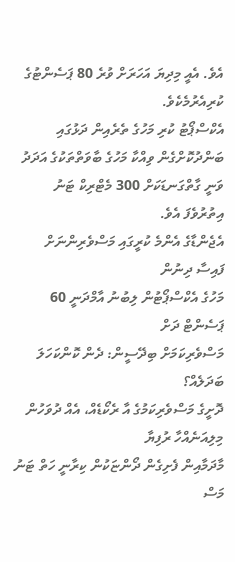އެވެ. އެއީ މިދިޔަ އަހަރަށް ވުރެ 80 ޕަސެންޓުގެ ކުރިއެރުމެކެވެ.
އެކްސްޕޯޓު ކުރި މަހުގެ ތެރެއިން ދަޅުގައި ބަންދުކޮށްގެން ވިއްކާ މަހުގެ ބާވަތްތަކުގެ އަދަދު ވަނީ ގާތްގަނޑަކަށް 300 މެޓްރިކް ޓަނު އިތުރުވެފަ އެވެ.
އެޖެންޑާގެ އެންމެ ކުރީގައި މަސްވެރިންނަށް ފައިސާ ދިނުން
މަހުގެ އެކްސްޕޯޓުން ލިބުނު އާމްދަނީ 60 ޕަސެންޓް ދަށް
މަސްވެރިކަމަށް ބިދޭސީން: ދެން ކޮންކަހަލަ ބަދަލެއް؟
ދޮށީގެ މަސްވެރިކަމުގެ އާ ރެކޯޑެއް، އެއް ދުވަހުން މިލިއަނެއްހާ ރުފިޔާ
މާދަމާއިން ފެށިގެން ދޯންޏަކުން ކިރާނީ ހަތް ޓަނު މަސް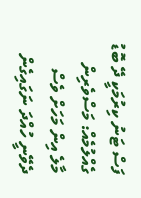ފަސް ޓަނު ކިރުމަކީ ދޭ ބޮޑު ގެއްލުމެއް: މަސްވެރިން
މާލެ އިން މަހަށް ވެސް ދެވޭނީ ހުއްދަ ނަގައިގެން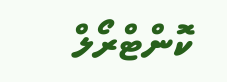ކޮންޓްރޯލް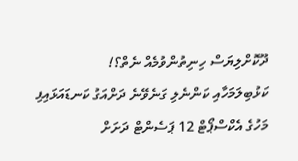ދޫކޮށްލިޔަސް ހިނިތުންވުމެއް ނެތް؟!
ކަޅުބިލަމަހާއި ކަންނެލި ގަނެވޭނެ ދަށްއަގު ކަނޑައަޅައިފި
މަހުގެ އެކްސްޕޯޓް 12 ޕަސެންޓް ދަށަށް